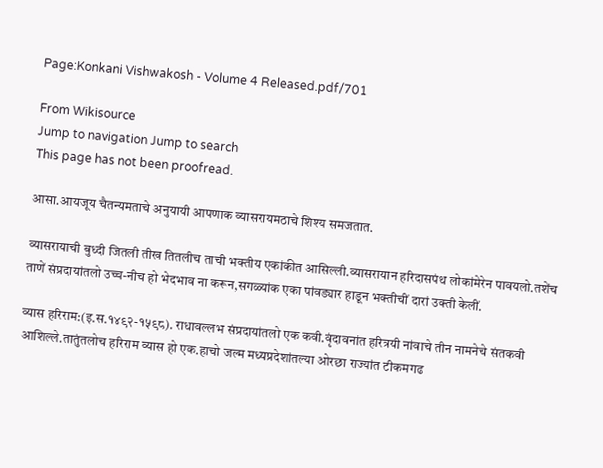Page:Konkani Vishwakosh - Volume 4 Released.pdf/701

From Wikisource
Jump to navigation Jump to search
This page has not been proofread.

आसा.आयजूय चैतन्यमताचे अनुयायी आपणाक व्यासरायमठाचे शिश्य समजतात.

व्यासरायाची बुध्दी जितली तीख तितलीच ताची भक्तीय एकांकीत आसिल्ली.व्यासरायान हरिदासपंथ लोकांमेरेन पावयलो.तशेंच ताणें संप्रदायांतलो उच्च-नीच हो भेदभाव ना करून,सगळ्यांक एका पांवड्यार हाडून भक्तीचीं दारां उक्ती केलीं.

व्यास हरिराम:(इ.स.१४९२-१५९८). राधावल्लभ संप्रदायांतलो एक कवी.वृंदावनांत हरित्रयी नांवाचे तीन नामनेचे संतकवी आशिल्ले.तातुंतलोच हरिराम व्यास हो एक.हाचो जल्म मध्यप्रदेशांतल्या ओरछा राज्यांत टीकमगढ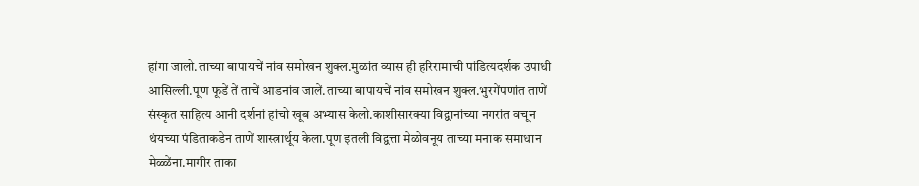हांगा जालो.ताच्या बापायचें नांव समोखन शुक्ल.मुळांत व्यास ही हरिरामाची पांडित्यदर्शक उपाधी आसिल्ली.पूण फूडें तें ताचें आडनांव जालें.ताच्या बापायचें नांव समोखन शुक्ल.भुरगेंपणांत ताणें संस्कृत साहित्य आनी दर्शनां हांचो खूब अभ्यास केलो.काशीसारक्या विद्वानांच्या नगरांत वचून थंयच्या पंडिताकडेन ताणें शास्त्रार्थूय केला.पूण इतली विद्वत्ता मेळोवनूय ताच्या मनाक समाधान मेळ्ळेंना.मागीर ताका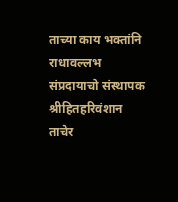ताच्या काय भक्तांनि राधावल्लभ संप्रदायाचो संस्थापक श्रीहितहरिवंशान ताचेर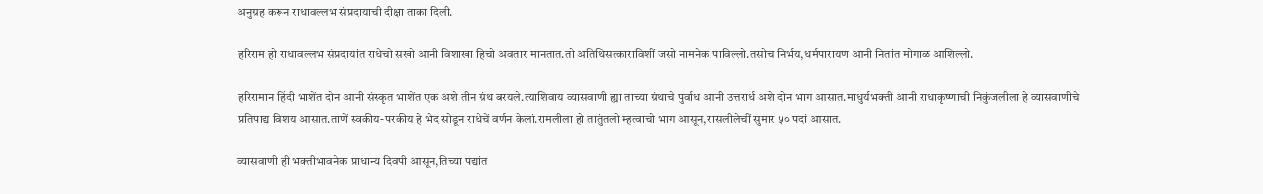अनुग्रह करून राधावल्लभ संप्रदायाची दीक्षा ताका दिली.

हरिराम हो राधावल्लभ संप्रदायांत राधेचो सखो आनी विशाखा हिचो अवतार मानतात.तो अतिथिसत्काराविशीं जसो नामनेक पाविल्लो.तसोच निर्भय,धर्मपारायण आनी नितांत मोगाळ आशिल्लो.

हरिरामान हिंदी भाशेंत दोन आनी संस्कृत भाशेंत एक अशे तीन ग्रंथ बरयले.त्याशिवाय व्यासवाणी ह्या ताच्या ग्रंथाचे पुर्वाध आनी उत्तरार्ध अशे दोन भाग आसात.माधुर्यभक्ती आनी राधाकृष्णाची निकुंजलीला हे व्यासवाणीचे प्रतिपाद्य विशय आसात.ताणें स्वकीय-परकीय हे भेद सोडून राधेचें वर्णन केलां.रामलीला हो तातुंतलो म्हत्वाचो भाग आसून,रासलीलेचीं सुमार ५० पदां आसात.

व्यासवाणी ही भक्तीभावनेक प्राधान्य दिवपी आसून,तिच्या पद्यांत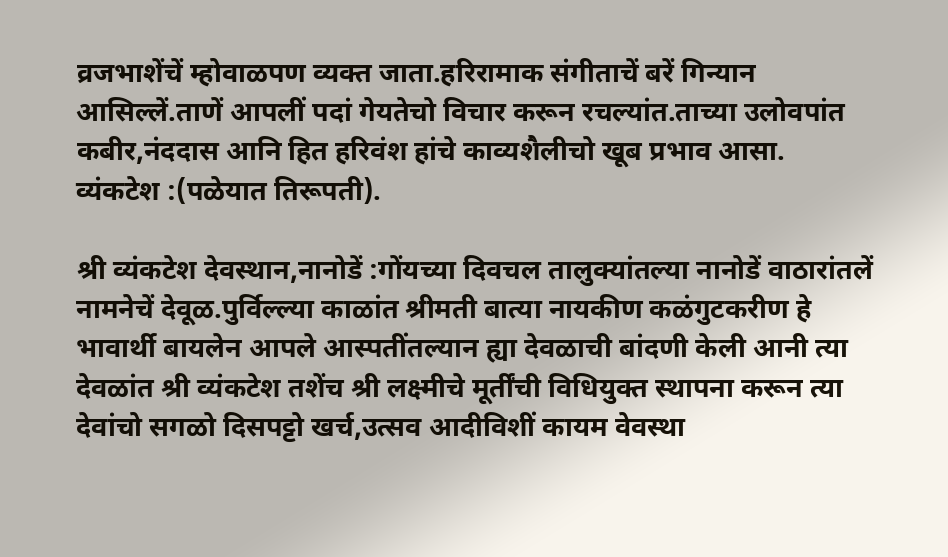व्रजभाशेंचें म्होवाळपण व्यक्त जाता.हरिरामाक संगीताचें बरें गिन्यान आसिल्लें.ताणें आपलीं पदां गेयतेचो विचार करून रचल्यांत.ताच्या उलोवपांत कबीर,नंददास आनि हित हरिवंश हांचे काव्यशैलीचो खूब प्रभाव आसा. व्यंकटेश :(पळेयात तिरूपती).

श्री व्यंकटेश देवस्थान,नानोडें :गोंयच्या दिवचल तालुक्यांतल्या नानोडें वाठारांतलें नामनेचें देवूळ.पुर्विल्ल्या काळांत श्रीमती बात्या नायकीण कळंगुटकरीण हे भावार्थी बायलेन आपले आस्पतींतल्यान ह्या देवळाची बांदणी केली आनी त्या देवळांत श्री व्यंकटेश तशेंच श्री लक्ष्मीचे मूर्तींची विधियुक्त स्थापना करून त्या देवांचो सगळो दिसपट्टो खर्च,उत्सव आदीविशीं कायम वेवस्था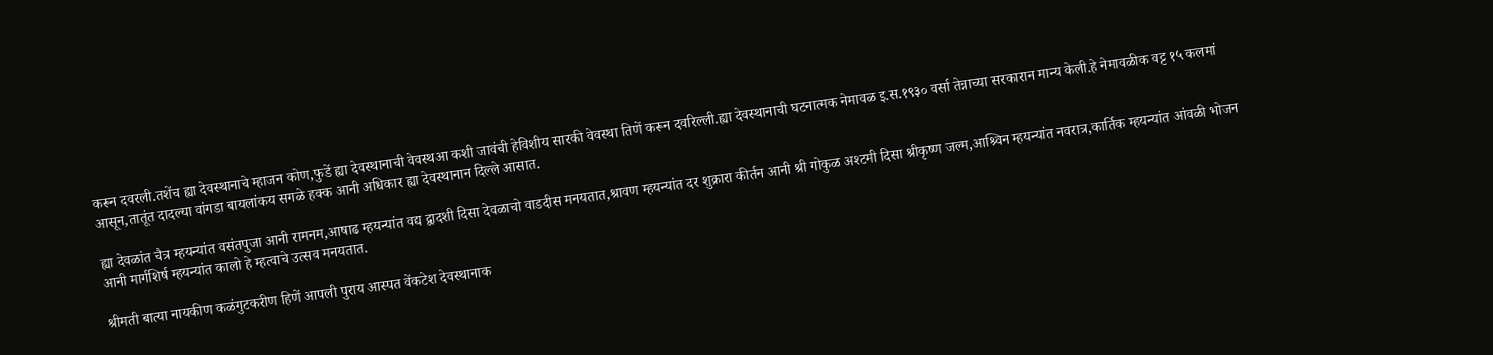करून दवरली.तशेंच ह्या देवस्थानाचे म्हाजन कोण,फुडें ह्या देवस्थानाची वेवस्थआ कशी जावंची हेविशीय सारकी वेवस्था तिणें करून दवरिल्ली.ह्या देवस्थानाची घटनात्मक नेमावळ इ.स.१९३० वर्सा तेन्नाच्या सरकारान मान्य केली.हे नेमावळीक वट्ट १५ कलमां आसून,तातूंत दादल्या वांगडा बायलांकय सगळे हक्क आनी अधिकार ह्या देवस्थानान दिल्ले आसात.

ह्या देवळांत चैत्र म्हयन्यांत वसंतपुजा आनी रामनम,आषाढ म्हयन्यांत वद्य द्वादशी दिसा देवळाचो वाडदीस मनयतात,श्रावण म्हयन्यांत दर शुक्रारा कीर्तन आनी श्री गोकुळ अश्टमी दिसा श्रीकृष्ण जल्म,आश्र्विन म्हयन्यांत नवरात्र,कार्तिक म्हयन्यांत आंवळी भोजन आनी मार्गशिर्ष म्हयन्यांत कालो हे म्हत्वाचे उत्सव मनयतात.

श्रीमती बात्या नायकीण कळंगुटकरीण हिणें आपली पुराय आस्पत वेंकटेश देवस्थानाक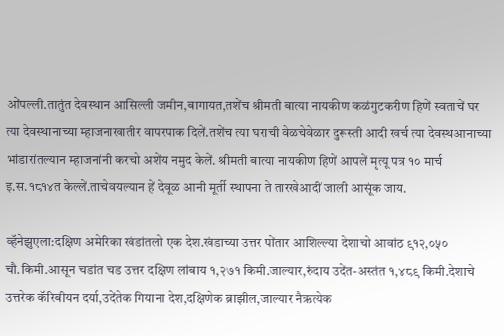ओंपल्ली.तातुंत देवस्थान आसिल्ली जमीन,बागायत,तशेंच श्रीमती बात्या नायकीण कळंगुटकरीण हिणें स्वताचें घर त्या देवस्थानाच्या म्हाजनाखातीर वापरपाक दिलें.तशेंच त्या घराची वेळचेवेळार दुरूस्ती आदी खर्च त्या देवस्थआनाच्या भांडारांतल्यान म्हाजनांनी करचो अशेंय नमुद केलें. श्रीमती बात्या नायकीण हिणें आपलें मृत्यू पत्र १० मार्च इ.स.१८१४त केल्लें.ताचेवयल्यान हें देवूळ आनी मूर्ती स्थापना ते तारखेआदीं जाली आसूंक जाय.

व्हॅनेझुएला:दक्षिण अमेरिका खंडांतलो एक देश.खंडाच्या उत्तर पोंतार आशिल्ल्या देशाचो आवांठ ९१२,०५० चौ.किमी.आसून चडांत चड उत्तर दक्षिण लांबाय १,२७१ किमी.जाल्यार,रुंदाय उदेंत-अस्तंत १,४८९ किमी.देशाचे उत्तरेक कॅरिबीयन दर्या,उदेंतेक गियाना देश,दक्षिणेक ब्राझील,जाल्यार नैऋत्येक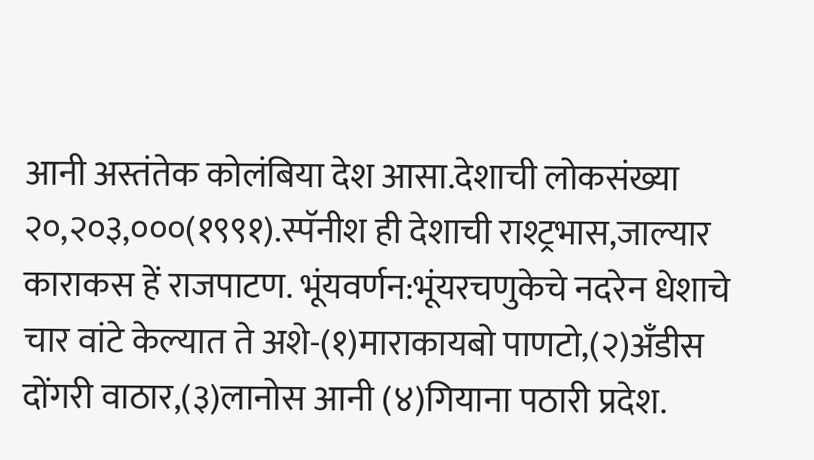आनी अस्तंतेक कोलंबिया देश आसा.देशाची लोकसंख्या २०,२०३,०००(१९९१).स्पॅनीश ही देशाची राश्ट्रभास,जाल्यार काराकस हें राजपाटण. भूंयवर्णन:भूंयरचणुकेचे नदरेन धेशाचे चार वांटे केल्यात ते अशे-(१)माराकायबो पाणटो,(२)अँडीस दोंगरी वाठार,(३)लानोस आनी (४)गियाना पठारी प्रदेश.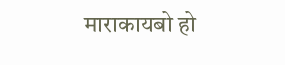माराकायबो हो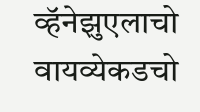व्हॅनेझुएलाचो वायव्येकडचो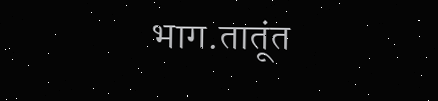भाग.तातूंत